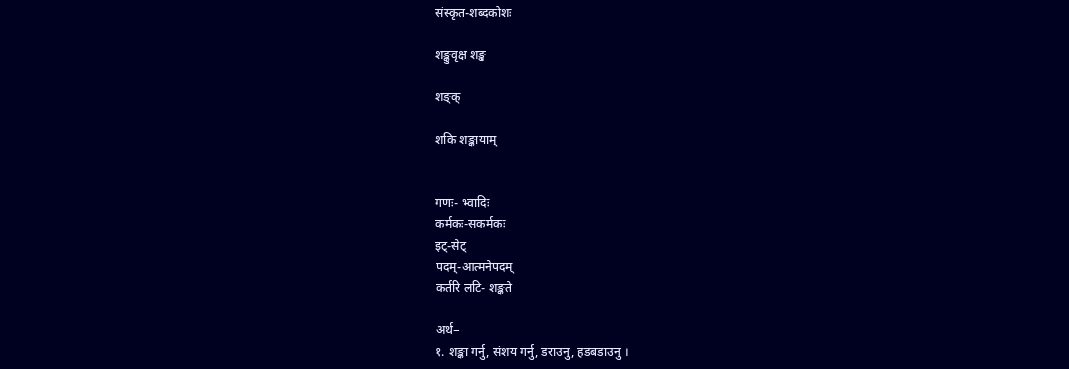संस्कृत-शब्दकोशः

शङ्कुवृक्ष शङ्ख

शङ्क्

शकि शङ्कायाम्


गणः- भ्वादिः
कर्मकः-सकर्मकः
इट्-सेट्
पदम्-आत्मनेपदम्
कर्तरि लटि- शङ्कते

अर्थ−
१. शङ्का गर्नु, संशय गर्नु, डराउनु, हडबडाउनु ।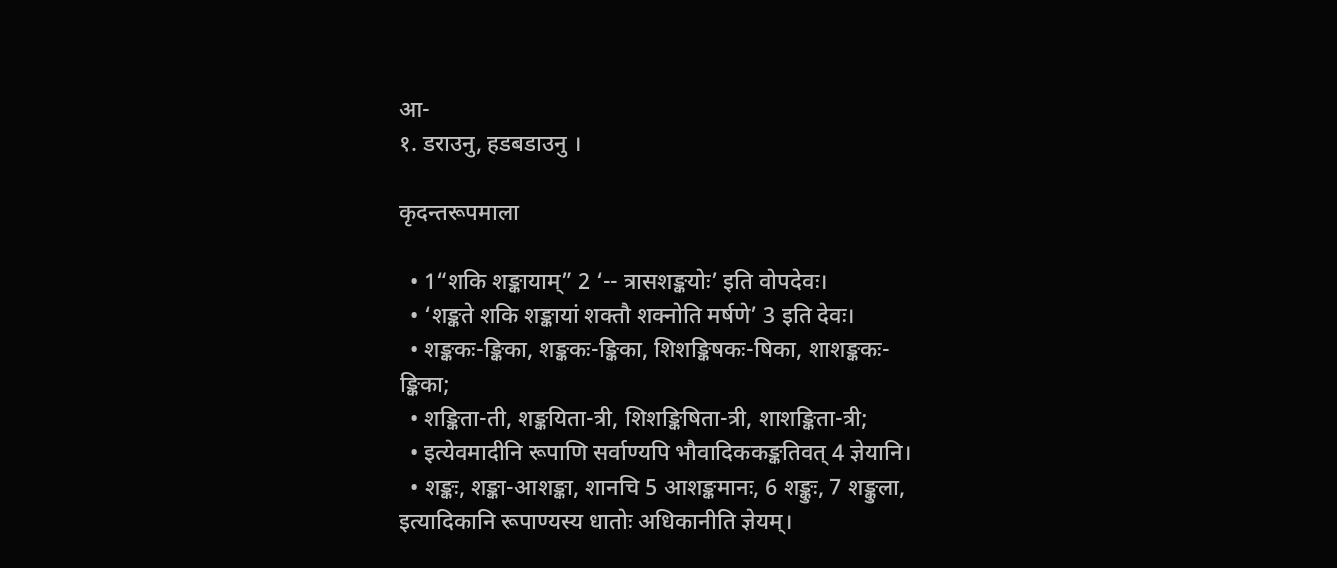आ-
१. डराउनु, हडबडाउनु ।

कृदन्तरूपमाला

  • 1“शकि शङ्कायाम्” 2 ‘-- त्रासशङ्कयोः’ इति वोपदेवः।
  • ‘शङ्कते शकि शङ्कायां शक्तौ शक्नोति मर्षणे’ 3 इति देवः।
  • शङ्ककः-ङ्किका, शङ्ककः-ङ्किका, शिशङ्किषकः-षिका, शाशङ्ककः-ङ्किका;
  • शङ्किता-ती, शङ्कयिता-त्री, शिशङ्किषिता-त्री, शाशङ्किता-त्री;
  • इत्येवमादीनि रूपाणि सर्वाण्यपि भौवादिककङ्कतिवत् 4 ज्ञेयानि।
  • शङ्कः, शङ्का-आशङ्का, शानचि 5 आशङ्कमानः, 6 शङ्कुः, 7 शङ्कुला, इत्यादिकानि रूपाण्यस्य धातोः अधिकानीति ज्ञेयम्।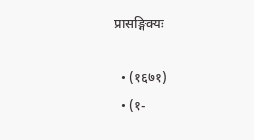प्रासङ्गिक्यः

  • (१६७१)
  • (१-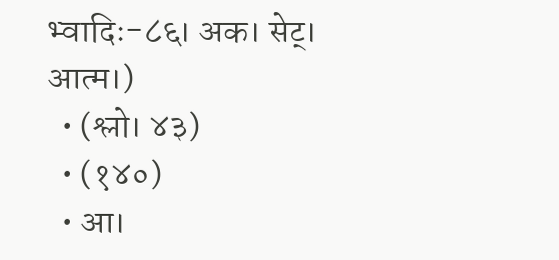भ्वादिः-८६। अक। सेट्। आत्म।)
  • (श्लो। ४३)
  • (१४०)
  • आ।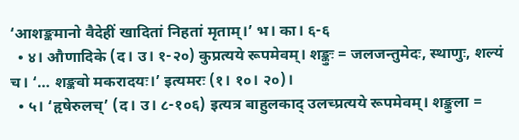‘आशङ्कमानो वैदेहीं खादितां निहतां मृताम्।’ भ। का। ६-६
  • ४। औणादिके (द। उ। १-२०) कुप्रत्यये रूपमेवम्। शङ्कुः = जलजन्तुमेदः, स्थाणुः, शल्यं च। ‘… शङ्कवो मकरादयः।’ इत्यमरः (१। १०। २०)।
  • ५। ‘हृषेरुलच्’ (द। उ। ८-१०६) इत्यत्र बाहुलकाद् उलच्प्रत्यये रूपमेवम्। शङ्कुला =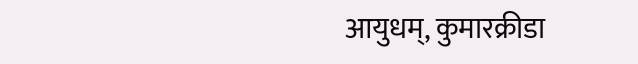आयुधम्, कुमारक्रीडा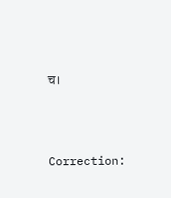च।



Correction: